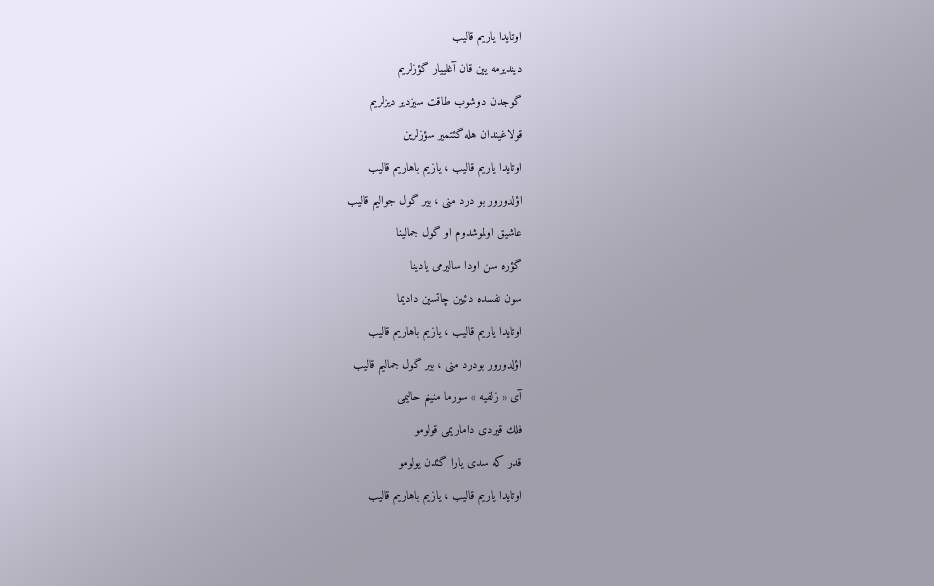اوتایدا یاریم قالیب
دیندیرمه یین قان آغلییار گؤزلریم
گوجدن دوشوب طاقت سیزدیر دیزلریم
قولاغیندان هله گئتمیر سؤزلرین
اوتایدا یاریم قالیب ، یازیم باهاریم قالیب
اؤلدورور بو درد منی ، بیر گول جوالیم قالیب
عاشیق اولموشدوم او گول جمالینا
گؤره سن اودا سالیرمی یادینا
سون نفسده دئیین چاتسین دادیما
اوتایدا یاریم قالیب ، یازیم باهاریم قالیب
اؤلدورور بودرد منی ، بیر گول جمالیم قالیب
آی « زلفیه » سورما منینم حالیمی
فلك قیردی داماریمی قولومو
قدر كه سدی یارا گئدن یولومو
اوتایدا یاریم قالیب ، یازیم باهاریم قالیب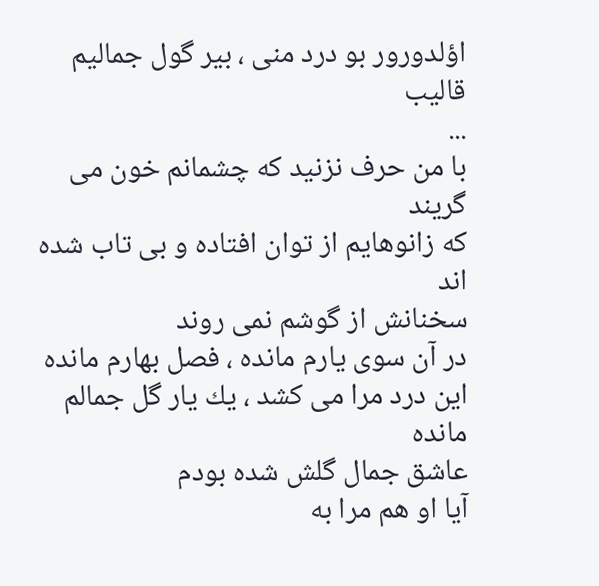اؤلدورور بو درد منی ، بیر گول جمالیم قالیب
...
با من حرف نزنید كه چشمانم خون می گریند
كه زانوهایم از توان افتاده و بی تاب شده اند
سخنانش از گوشم نمی روند
در آن سوی یارم مانده ، فصل بهارم مانده
این درد مرا می كشد ، یك یار گل جمالم مانده
عاشق جمال گلش شده بودم
آیا او هم مرا به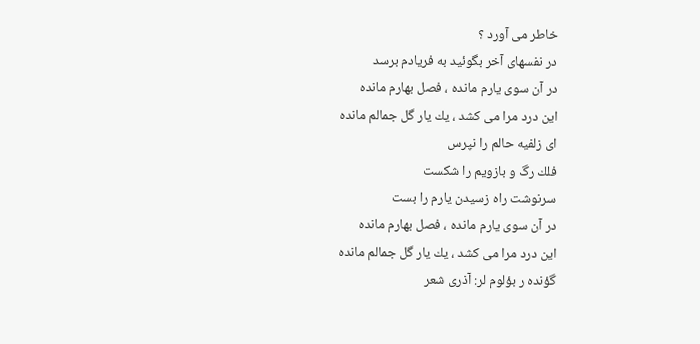خاطر می آورد ؟
در نفسهای آخر بگوئید به فریادم برسد
در آن سوی یارم مانده ، فصل بهارم مانده
این درد مرا می كشد ، یك یار گل جمالم مانده
ای زلفیه حالم را نپرس
فلك رگ و بازویم را شكست
سرنوشت راه زسیدن یارم را بست
در آن سوی یارم مانده ، فصل بهارم مانده
این درد مرا می كشد ، یك یار گل جمالم مانده
گؤنده ر بؤلوم لر: آذری شعر